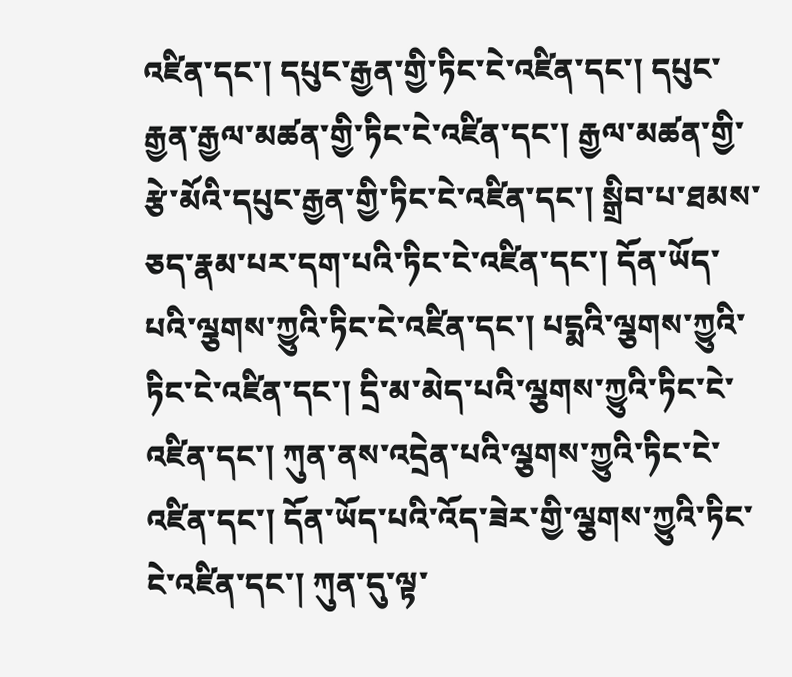འཛིན་དང་། དཔུང་རྒྱན་གྱི་ཏིང་ངེ་འཛིན་དང་། དཔུང་རྒྱན་རྒྱལ་མཚན་གྱི་ཏིང་ངེ་འཛིན་དང་། རྒྱལ་མཚན་གྱི་རྩེ་མོའི་དཔུང་རྒྱན་གྱི་ཏིང་ངེ་འཛིན་དང་། སྒྲིབ་པ་ཐམས་ཅད་རྣམ་པར་དག་པའི་ཏིང་ངེ་འཛིན་དང་། དོན་ཡོད་པའི་ལྕགས་ཀྱུའི་ཏིང་ངེ་འཛིན་དང་། པདྨའི་ལྕགས་ཀྱུའི་ཏིང་ངེ་འཛིན་དང་། དྲི་མ་མེད་པའི་ལྕགས་ཀྱུའི་ཏིང་ངེ་འཛིན་དང་། ཀུན་ནས་འདྲེན་པའི་ལྕགས་ཀྱུའི་ཏིང་ངེ་འཛིན་དང་། དོན་ཡོད་པའི་འོད་ཟེར་གྱི་ལྕགས་ཀྱུའི་ཏིང་ངེ་འཛིན་དང་། ཀུན་དུ་ལྟ་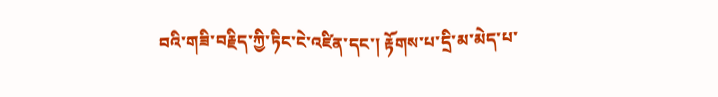བའི་གཟི་བརྗིད་ཀྱི་ཏིང་ངེ་འཛིན་དང་། རྟོགས་པ་དྲི་མ་མེད་པ་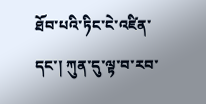ཐོབ་པའི་ཏིང་ངེ་འཛིན་དང་། ཀུན་དུ་ལྟ་བ་རབ་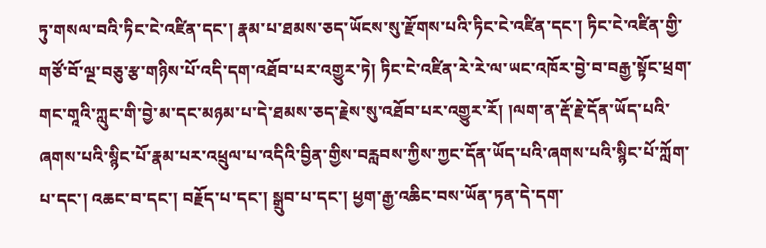ཏུ་གསལ་བའི་ཏིང་ངེ་འཛིན་དང་། རྣམ་པ་ཐམས་ཅད་ཡོངས་སུ་རྫོགས་པའི་ཏིང་ངེ་འཛིན་དང་། ཏིང་ངེ་འཛིན་གྱི་གཙོ་བོ་ལྔ་བཅུ་རྩ་གཉིས་པོ་འདི་དག་འཐོབ་པར་འགྱུར་ཏེ། ཏིང་ངེ་འཛིན་རེ་རེ་ལ་ཡང་འཁོར་བྱེ་བ་བརྒྱ་སྟོང་ཕྲག་གང་གཱའི་ཀླུང་གི་བྱེ་མ་དང་མཉམ་པ་དེ་ཐམས་ཅད་རྗེས་སུ་འཐོབ་པར་འགྱུར་རོ། །ལག་ན་རྡོ་རྗེ་དོན་ཡོད་པའི་ཞགས་པའི་སྙིང་པོ་རྣམ་པར་འཕྲུལ་པ་འདིའི་བྱིན་གྱིས་བརླབས་ཀྱིས་ཀྱང་དོན་ཡོད་པའི་ཞགས་པའི་སྙིང་པོ་ཀློག་པ་དང་། འཆང་བ་དང་། བརྗོད་པ་དང་། སྒྲུབ་པ་དང་། ཕྱག་རྒྱ་འཆིང་བས་ཡོན་ཏན་དེ་དག་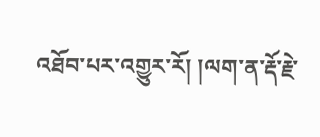འཐོབ་པར་འགྱུར་རོ། །ལག་ན་རྡོ་རྗེ་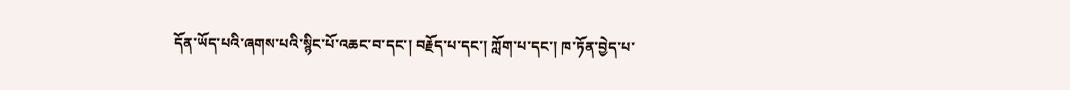དོན་ཡོད་པའི་ཞགས་པའི་སྙིང་པོ་འཆང་བ་དང་། བརྗོད་པ་དང་། ཀློག་པ་དང་། ཁ་ཏོན་བྱེད་པ་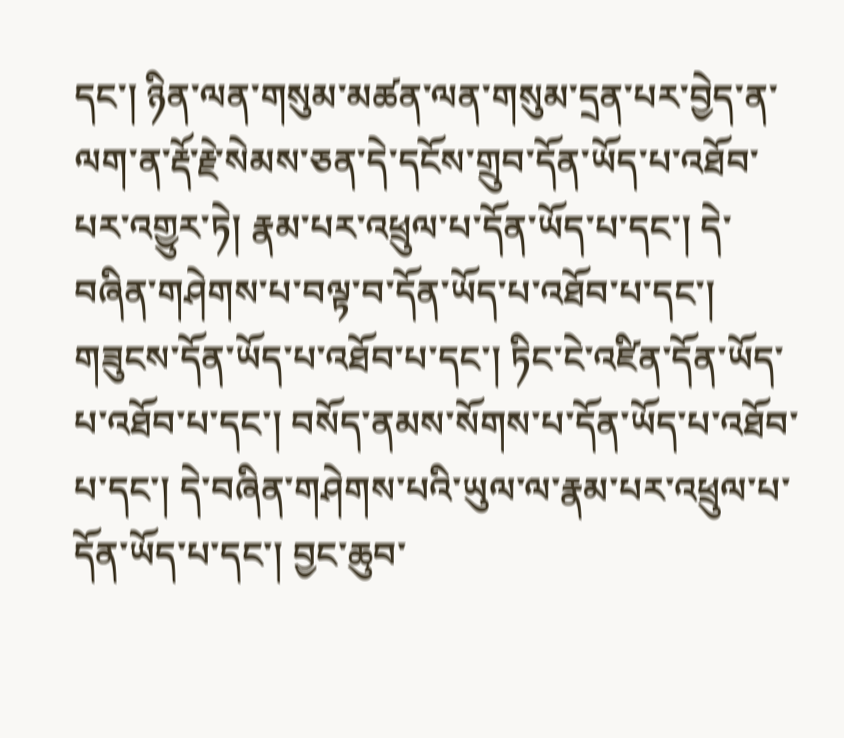དང་། ཉིན་ལན་གསུམ་མཚན་ལན་གསུམ་དྲན་པར་བྱེད་ན་ལག་ན་རྡོ་རྗེ་སེམས་ཅན་དེ་དངོས་གྲུབ་དོན་ཡོད་པ་འཐོབ་པར་འགྱུར་ཏེ། རྣམ་པར་འཕྲུལ་པ་དོན་ཡོད་པ་དང་། དེ་བཞིན་གཤེགས་པ་བལྟ་བ་དོན་ཡོད་པ་འཐོབ་པ་དང་། གཟུངས་དོན་ཡོད་པ་འཐོབ་པ་དང་། ཏིང་ངེ་འཛིན་དོན་ཡོད་པ་འཐོབ་པ་དང་། བསོད་ནམས་སོགས་པ་དོན་ཡོད་པ་འཐོབ་པ་དང་། དེ་བཞིན་གཤེགས་པའི་ཡུལ་ལ་རྣམ་པར་འཕྲུལ་པ་དོན་ཡོད་པ་དང་། བྱང་ཆུབ་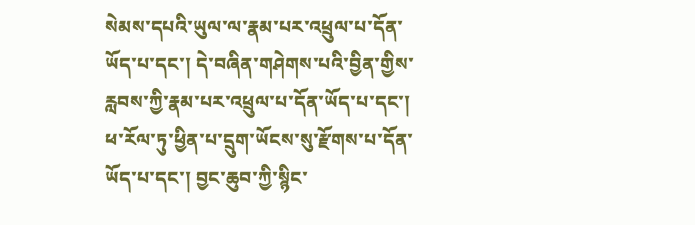སེམས་དཔའི་ཡུལ་ལ་རྣམ་པར་འཕྲུལ་པ་དོན་ཡོད་པ་དང་། དེ་བཞིན་གཤེགས་པའི་བྱིན་གྱིས་རླབས་ཀྱི་རྣམ་པར་འཕྲུལ་པ་དོན་ཡོད་པ་དང་། ཕ་རོལ་ཏུ་ཕྱིན་པ་དྲུག་ཡོངས་སུ་རྫོགས་པ་དོན་ཡོད་པ་དང་། བྱང་ཆུབ་ཀྱི་སྙིང་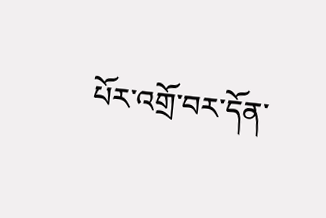པོར་འགྲོ་བར་དོན་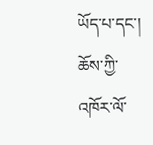ཡོད་པ་དང་། ཆོས་ཀྱི་འཁོར་ལོ་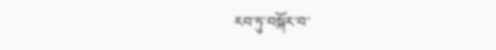རབ་ཏུ་བསྐོར་བ་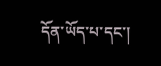དོན་ཡོད་པ་དང་།